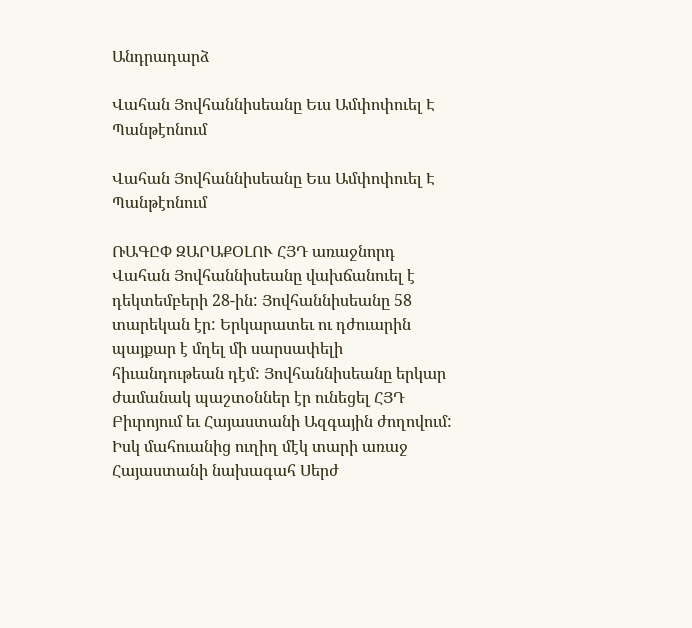Անդրադարձ

Վահան Յովհաննիսեանը Եւս Ամփոփուել Է Պանթէոնում

Վահան Յովհաննիսեանը Եւս Ամփոփուել Է Պանթէոնում

ՌԱԳԸՓ ԶԱՐԱՔՕԼՈՒ ՀՅԴ առաջնորդ Վահան Յովհաննիսեանը վախճանուել է դեկտեմբերի 28-ին: Յովհաննիսեանը 58 տարեկան էր: Երկարատեւ ու դժուարին պայքար է մղել մի սարսափելի հիւանդութեան դէմ: Յովհաննիսեանը երկար ժամանակ պաշտօններ էր ունեցել ՀՅԴ Բիւրոյում եւ Հայաստանի Ազգային ժողովում: Իսկ մահուանից ուղիղ մէկ տարի առաջ Հայաստանի նախագահ Սերժ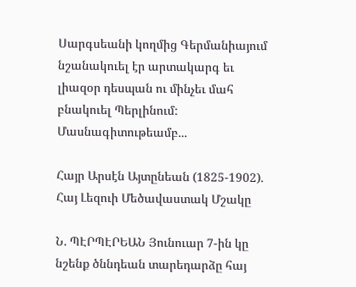Սարգսեանի կողմից Գերմանիայում նշանակուել էր արտակարգ եւ լիազօր դեսպան ու մինչեւ մահ բնակուել Պերլինում: Մասնագիտութեամբ...

Հայր Արսէն Այտընեան (1825-1902). Հայ Լեզուի Մեծավաստակ Մշակը

Ն. ՊԷՐՊԷՐԵԱՆ Յունուար 7-ին կը նշենք ծննդեան տարեդարձը հայ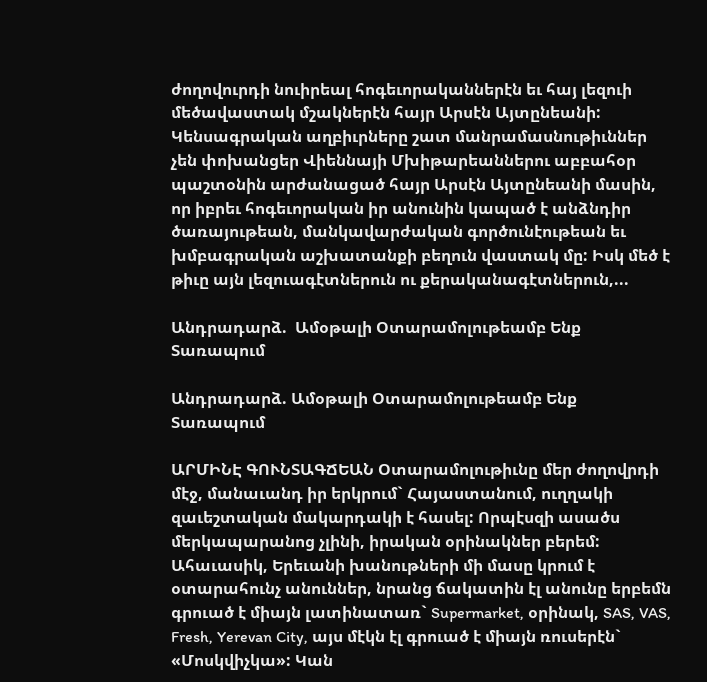ժողովուրդի նուիրեալ հոգեւորականներէն եւ հայ լեզուի մեծավաստակ մշակներէն հայր Արսէն Այտընեանի: Կենսագրական աղբիւրները շատ մանրամասնութիւններ չեն փոխանցեր Վիեննայի Մխիթարեաններու աբբահօր պաշտօնին արժանացած հայր Արսէն Այտընեանի մասին, որ իբրեւ հոգեւորական իր անունին կապած է անձնդիր ծառայութեան, մանկավարժական գործունէութեան եւ խմբագրական աշխատանքի բեղուն վաստակ մը: Իսկ մեծ է թիւը այն լեզուագէտներուն ու քերականագէտներուն,...

Անդրադարձ.  Ամօթալի Օտարամոլութեամբ Ենք Տառապում

Անդրադարձ. Ամօթալի Օտարամոլութեամբ Ենք Տառապում

ԱՐՄԻՆԷ ԳՈՒՆՏԱԳՃԵԱՆ Օտարամոլութիւնը մեր ժողովրդի մէջ, մանաւանդ իր երկրում` Հայաստանում, ուղղակի զաւեշտական մակարդակի է հասել: Որպէսզի ասածս մերկապարանոց չլինի, իրական օրինակներ բերեմ: Ահաւասիկ, Երեւանի խանութների մի մասը կրում է օտարահունչ անուններ, նրանց ճակատին էլ անունը երբեմն գրուած է միայն լատինատառ` Supermarket, օրինակ, SAS, VAS, Fresh, Yerevan City, այս մէկն էլ գրուած է միայն ռուսերէն` «Մոսկվիչկա»: Կան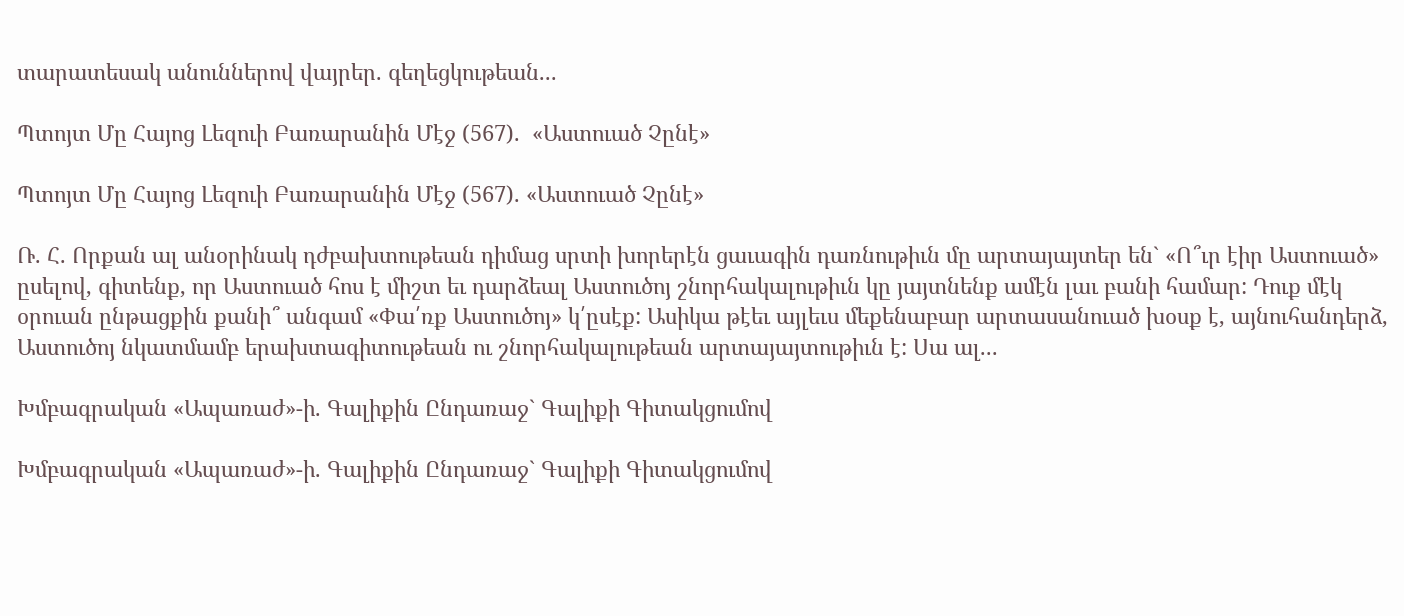տարատեսակ անուններով վայրեր. գեղեցկութեան...

Պտոյտ Մը Հայոց Լեզուի Բառարանին Մէջ (567).  «Աստուած Չընէ»

Պտոյտ Մը Հայոց Լեզուի Բառարանին Մէջ (567). «Աստուած Չընէ»

Ռ. Հ. Որքան ալ անօրինակ դժբախտութեան դիմաց սրտի խորերէն ցաւագին դառնութիւն մը արտայայտեր են` «Ո՞ւր էիր Աստուած» ըսելով, գիտենք, որ Աստուած հոս է միշտ եւ դարձեալ Աստուծոյ շնորհակալութիւն կը յայտնենք ամէն լաւ բանի համար: Դուք մէկ օրուան ընթացքին քանի՞ անգամ «Փա՛ռք Աստուծոյ» կ՛ըսէք: Ասիկա թէեւ այլեւս մեքենաբար արտասանուած խօսք է, այնուհանդերձ, Աստուծոյ նկատմամբ երախտագիտութեան ու շնորհակալութեան արտայայտութիւն է: Սա ալ...

Խմբագրական «Ապառաժ»-ի. Գալիքին Ընդառաջ` Գալիքի Գիտակցումով

Խմբագրական «Ապառաժ»-ի. Գալիքին Ընդառաջ` Գալիքի Գիտակցումով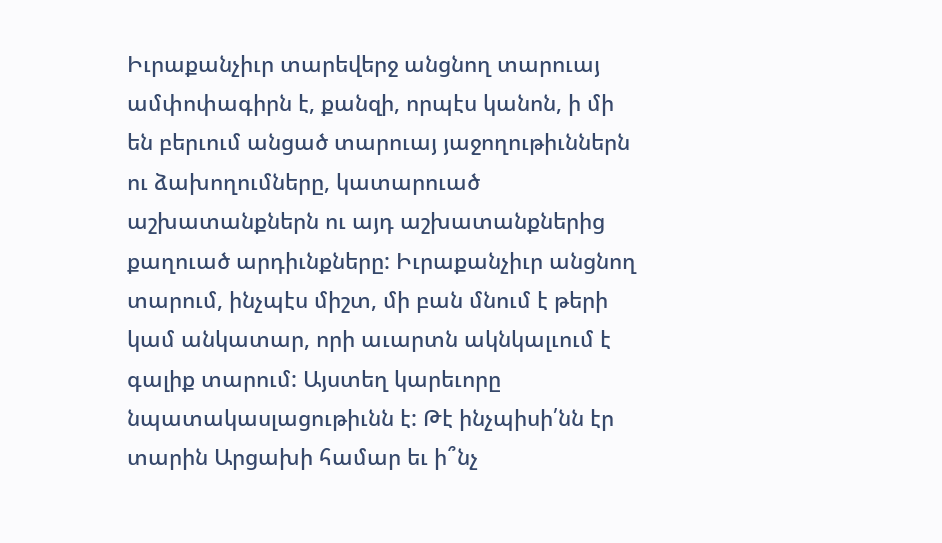Իւրաքանչիւր տարեվերջ անցնող տարուայ ամփոփագիրն է, քանզի, որպէս կանոն, ի մի են բերւում անցած տարուայ յաջողութիւններն ու ձախողումները, կատարուած աշխատանքներն ու այդ աշխատանքներից քաղուած արդիւնքները: Իւրաքանչիւր անցնող տարում, ինչպէս միշտ, մի բան մնում է թերի կամ անկատար, որի աւարտն ակնկալւում է գալիք տարում: Այստեղ կարեւորը նպատակասլացութիւնն է: Թէ ինչպիսի՛նն էր տարին Արցախի համար եւ ի՞նչ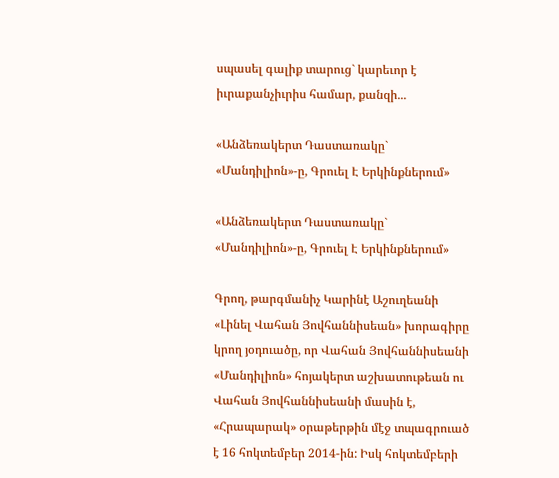սպասել գալիք տարուց` կարեւոր է իւրաքանչիւրիս համար, քանզի...

«Անձեռակերտ Դաստառակը` «Մանդիլիոն»-ը, Գրուել Է Երկինքներում»

«Անձեռակերտ Դաստառակը` «Մանդիլիոն»-ը, Գրուել Է Երկինքներում»

Գրող, թարգմանիչ Կարինէ Աշուղեանի «Լինել Վահան Յովհաննիսեան» խորագիրը կրող յօդուածը, որ Վահան Յովհաննիսեանի «Մանդիլիոն» հոյակերտ աշխատութեան ու Վահան Յովհաննիսեանի մասին է, «Հրապարակ» օրաթերթին մէջ տպագրուած է 16 հոկտեմբեր 2014-ին: Իսկ հոկտեմբերի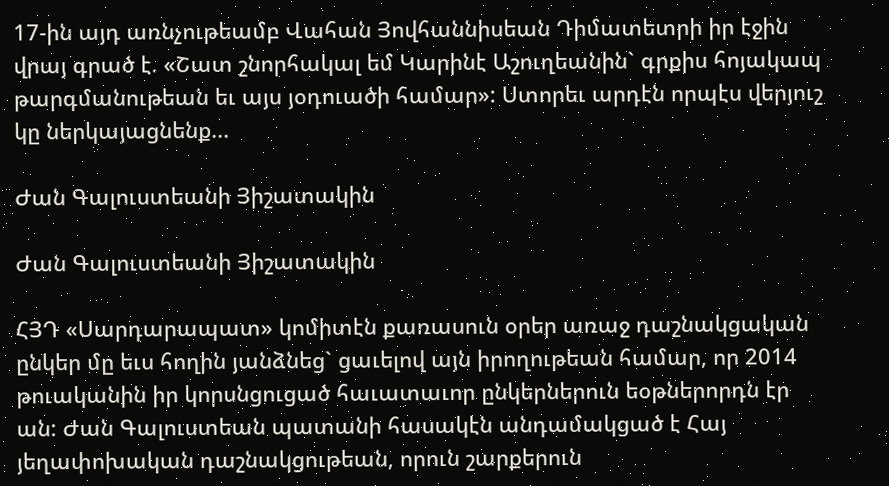17-ին այդ առնչութեամբ Վահան Յովհաննիսեան Դիմատետրի իր էջին վրայ գրած է. «Շատ շնորհակալ եմ Կարինէ Աշուղեանին` գրքիս հոյակապ թարգմանութեան եւ այս յօդուածի համար»: Ստորեւ արդէն որպէս վերյուշ կը ներկայացնենք...

Ժան Գալուստեանի Յիշատակին

Ժան Գալուստեանի Յիշատակին

ՀՅԴ «Սարդարապատ» կոմիտէն քառասուն օրեր առաջ դաշնակցական ընկեր մը եւս հողին յանձնեց` ցաւելով այն իրողութեան համար, որ 2014 թուականին իր կորսնցուցած հաւատաւոր ընկերներուն եօթներորդն էր ան: Ժան Գալուստեան պատանի հասակէն անդամակցած է Հայ յեղափոխական դաշնակցութեան, որուն շարքերուն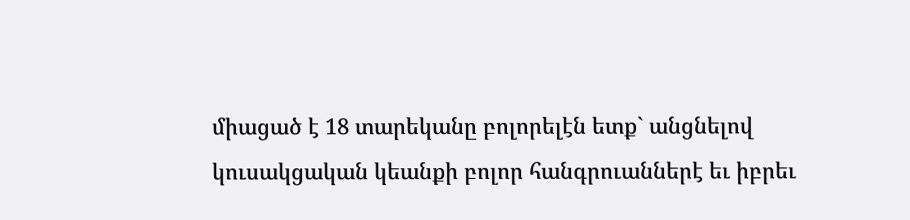միացած է 18 տարեկանը բոլորելէն ետք` անցնելով կուսակցական կեանքի բոլոր հանգրուաններէ եւ իբրեւ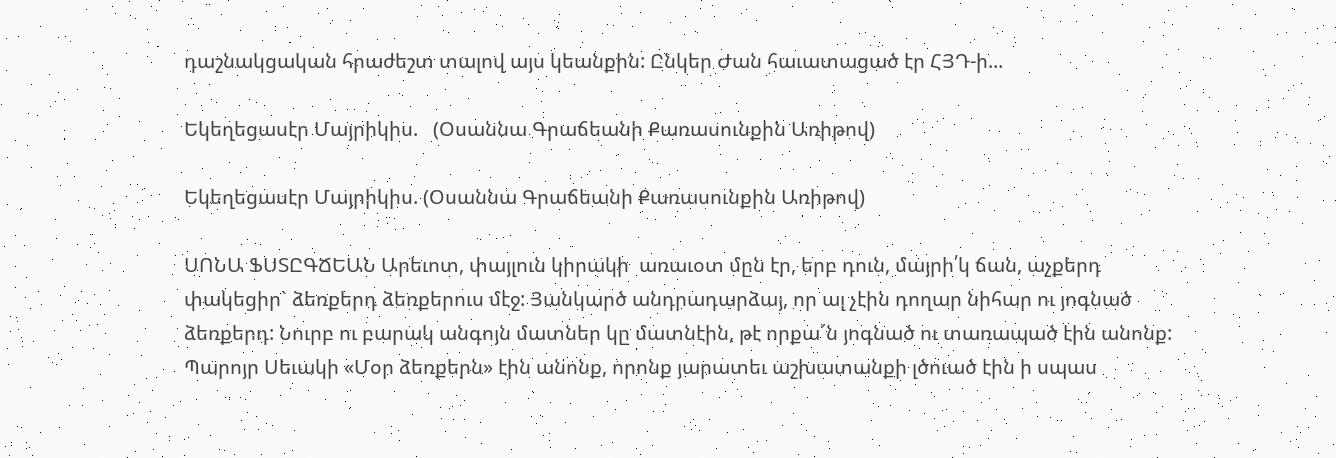դաշնակցական հրաժեշտ տալով այս կեանքին: Ընկեր Ժան հաւատացած էր ՀՅԴ-ի...

Եկեղեցասէր Մայրիկիս.   (Օսաննա Գրաճեանի Քառասունքին Առիթով)

Եկեղեցասէր Մայրիկիս. (Օսաննա Գրաճեանի Քառասունքին Առիթով)

ՍՈՆԱ ՖՍՏԸԳՃԵԱՆ Արեւոտ, փայլուն կիրակի  առաւօտ մըն էր, երբ դուն, մայրի՛կ ճան, աչքերդ փակեցիր` ձեռքերդ ձեռքերուս մէջ: Յանկարծ անդրադարձայ, որ ալ չէին դողար նիհար ու յոգնած ձեռքերդ: Նուրբ ու բարակ անգոյն մատներ կը մատնէին, թէ որքա՜ն յոգնած ու տառապած էին անոնք: Պարոյր Սեւակի «Մօր ձեռքերն» էին անոնք, որոնք յարատեւ աշխատանքի լծուած էին ի սպաս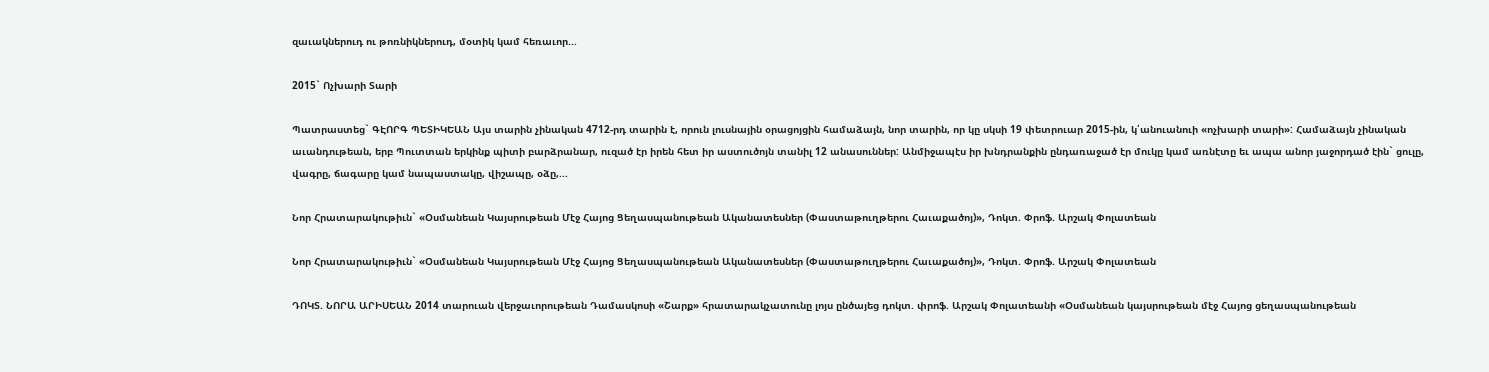զաւակներուդ ու թոռնիկներուդ, մօտիկ կամ հեռաւոր...

2015` Ոչխարի Տարի

Պատրաստեց` ԳԷՈՐԳ ՊԵՏԻԿԵԱՆ Այս տարին չինական 4712-րդ տարին է, որուն լուսնային օրացոյցին համաձայն, նոր տարին, որ կը սկսի 19 փետրուար 2015-ին, կ՛անուանուի «ոչխարի տարի»: Համաձայն չինական աւանդութեան, երբ Պուտտան երկինք պիտի բարձրանար, ուզած էր իրեն հետ իր աստուծոյն տանիլ 12 անասուններ: Անմիջապէս իր խնդրանքին ընդառաջած էր մուկը կամ առնէտը եւ ապա անոր յաջորդած էին` ցուլը, վագրը, ճագարը կամ նապաստակը, վիշապը, օձը,...

Նոր Հրատարակութիւն` «Օսմանեան Կայսրութեան Մէջ Հայոց Ցեղասպանութեան Ականատեսներ (Փաստաթուղթերու Հաւաքածոյ)», Դոկտ. Փրոֆ. Արշակ Փոլատեան

Նոր Հրատարակութիւն` «Օսմանեան Կայսրութեան Մէջ Հայոց Ցեղասպանութեան Ականատեսներ (Փաստաթուղթերու Հաւաքածոյ)», Դոկտ. Փրոֆ. Արշակ Փոլատեան

ԴՈԿՏ. ՆՈՐԱ ԱՐԻՍԵԱՆ 2014 տարուան վերջաւորութեան Դամասկոսի «Շարք» հրատարակչատունը լոյս ընծայեց դոկտ. փրոֆ. Արշակ Փոլատեանի «Օսմանեան կայսրութեան մէջ Հայոց ցեղասպանութեան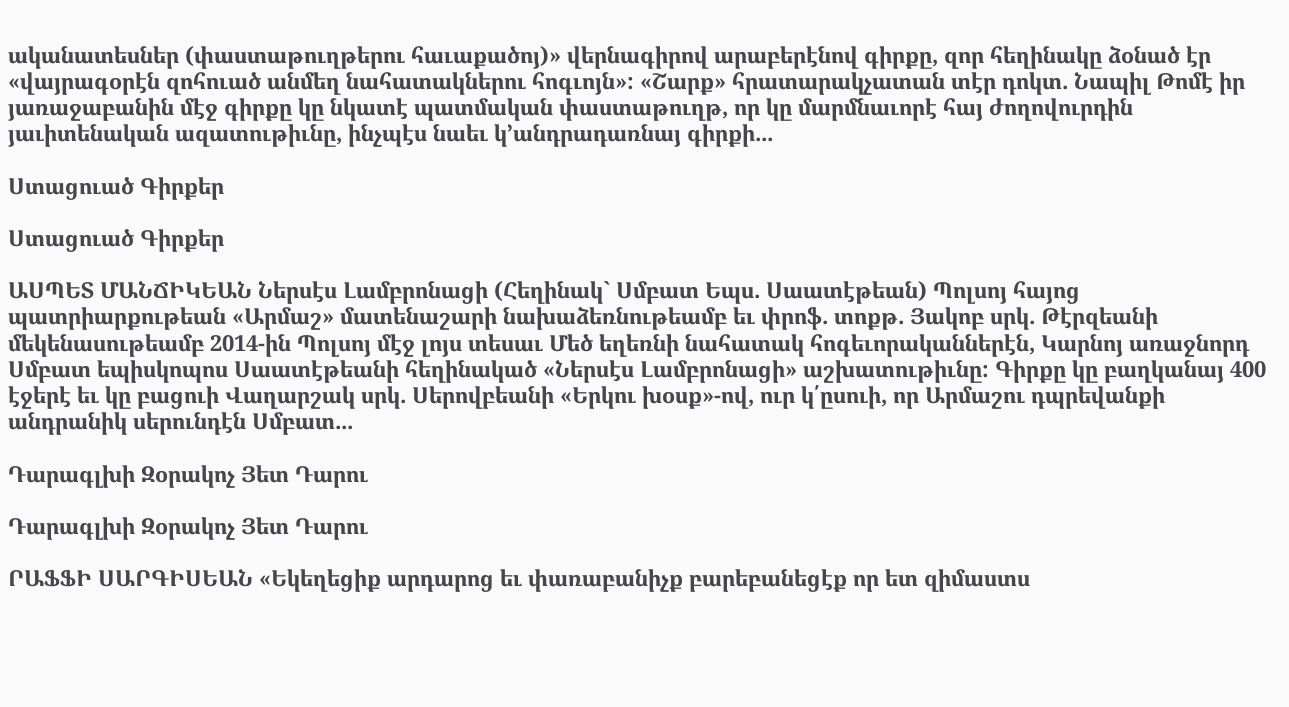ականատեսներ (փաստաթուղթերու հաւաքածոյ)» վերնագիրով արաբերէնով գիրքը, զոր հեղինակը ձօնած էր «վայրագօրէն զոհուած անմեղ նահատակներու հոգւոյն»: «Շարք» հրատարակչատան տէր դոկտ. Նապիլ Թոմէ իր յառաջաբանին մէջ գիրքը կը նկատէ պատմական փաստաթուղթ, որ կը մարմնաւորէ հայ ժողովուրդին յաւիտենական ազատութիւնը, ինչպէս նաեւ կ’անդրադառնայ գիրքի...

Ստացուած Գիրքեր

Ստացուած Գիրքեր

ԱՍՊԵՏ ՄԱՆՃԻԿԵԱՆ Ներսէս Լամբրոնացի (Հեղինակ` Սմբատ Եպս. Սաատէթեան) Պոլսոյ հայոց պատրիարքութեան «Արմաշ» մատենաշարի նախաձեռնութեամբ եւ փրոֆ. տոքթ. Յակոբ սրկ. Թէրզեանի մեկենասութեամբ 2014-ին Պոլսոյ մէջ լոյս տեսաւ Մեծ եղեռնի նահատակ հոգեւորականներէն, Կարնոյ առաջնորդ Սմբատ եպիսկոպոս Սաատէթեանի հեղինակած «Ներսէս Լամբրոնացի» աշխատութիւնը: Գիրքը կը բաղկանայ 400 էջերէ եւ կը բացուի Վաղարշակ սրկ. Սերովբեանի «Երկու խօսք»-ով, ուր կ՛ըսուի, որ Արմաշու դպրեվանքի անդրանիկ սերունդէն Սմբատ...

Դարագլխի Զօրակոչ Յետ Դարու

Դարագլխի Զօրակոչ Յետ Դարու

ՐԱՖՖԻ ՍԱՐԳԻՍԵԱՆ «Եկեղեցիք արդարոց եւ փառաբանիչք բարեբանեցէք որ ետ զիմաստս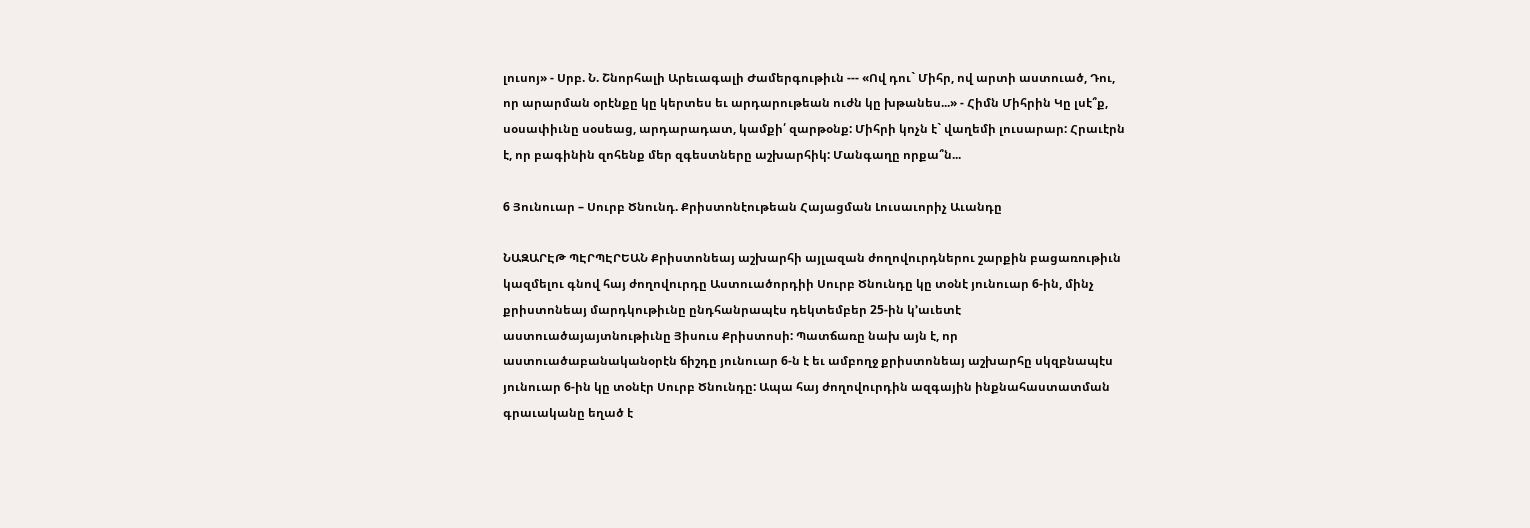լուսոյ» - Սրբ. Ն. Շնորհալի Արեւագալի Ժամերգութիւն --- «Ով դու` Միհր, ով արտի աստուած, Դու, որ արարման օրէնքը կը կերտես եւ արդարութեան ուժն կը խթանես...» - Հիմն Միհրին Կը լսէ՞ք, սօսափիւնը սօսեաց, արդարադատ, կամքի՛ զարթօնք: Միհրի կոչն է` վաղեմի լուսարար: Հրաւէրն է, որ բագինին զոհենք մեր զգեստները աշխարհիկ: Մանգաղը որքա՞ն...

6 Յունուար – Սուրբ Ծնունդ. Քրիստոնէութեան Հայացման Լուսաւորիչ Աւանդը

ՆԱԶԱՐԷԹ ՊԷՐՊԷՐԵԱՆ Քրիստոնեայ աշխարհի այլազան ժողովուրդներու շարքին բացառութիւն կազմելու գնով հայ ժողովուրդը Աստուածորդիի Սուրբ Ծնունդը կը տօնէ յունուար 6-ին, մինչ քրիստոնեայ մարդկութիւնը ընդհանրապէս դեկտեմբեր 25-ին կ’աւետէ աստուածայայտնութիւնը Յիսուս Քրիստոսի: Պատճառը նախ այն է, որ աստուածաբանականօրէն ճիշդը յունուար 6-ն է եւ ամբողջ քրիստոնեայ աշխարհը սկզբնապէս յունուար 6-ին կը տօնէր Սուրբ Ծնունդը: Ապա հայ ժողովուրդին ազգային ինքնահաստատման գրաւականը եղած է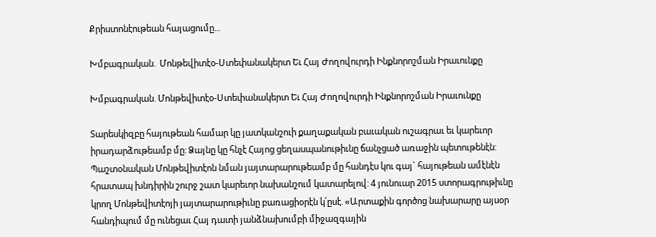Քրիստոնէութեան հայացումը...

Խմբագրական.  Մոնթեվիտէօ-Ստեփանակերտ Եւ Հայ Ժողովուրդի Ինքնորոշման Իրաւունքը

Խմբագրական. Մոնթեվիտէօ-Ստեփանակերտ Եւ Հայ Ժողովուրդի Ինքնորոշման Իրաւունքը

Տարեսկիզբը հայութեան համար կը յատկանշուի քաղաքական բաւական ուշագրաւ եւ կարեւոր իրադարձութեամբ մը: Ձայնը կը հնչէ Հայոց ցեղասպանութիւնը ճանչցած առաջին պետութենէն: Պաշտօնական Մոնթեվիտէոն նման յայտարարութեամբ մը հանդէս կու գայ` հայութեան ամէնէն հրատապ խնդիրին շուրջ շատ կարեւոր նախանշում կատարելով: 4 յունուար 2015 ստորագրութիւնը կրող Մոնթեվիտէոյի յայտարարութիւնը բառացիօրէն կ՛ըսէ. «Արտաքին գործոց նախարարը այսօր հանդիպում մը ունեցաւ Հայ դատի յանձնախումբի միջազգային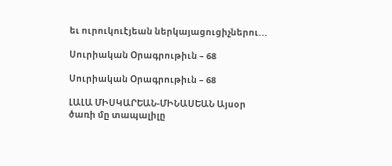եւ ուրուկուէյեան ներկայացուցիչներու...

Սուրիական Օրագրութիւն – 68

Սուրիական Օրագրութիւն – 68

ԼԱԼԱ ՄԻՍԿԱՐԵԱՆ-ՄԻՆԱՍԵԱՆ Այսօր ծառի մը տապալիլը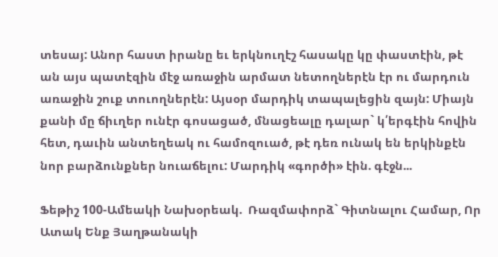տեսայ: Անոր հաստ իրանը եւ երկնուղէշ հասակը կը փաստէին, թէ ան այս պատէզին մէջ առաջին արմատ նետողներէն էր ու մարդուն առաջին շուք տուողներէն: Այսօր մարդիկ տապալեցին զայն: Միայն քանի մը ճիւղեր ունէր գոսացած, մնացեալը դալար` կ՛երգէին հովին հետ, դաւին անտեղեակ ու համոզուած, թէ դեռ ունակ են երկինքէն նոր բարձունքներ նուաճելու: Մարդիկ «գործի» էին. գէջն...

Ֆեթիշ 100-Ամեակի Նախօրեակ.  Ռազմափորձ` Գիտնալու Համար, Որ Ատակ Ենք Յաղթանակի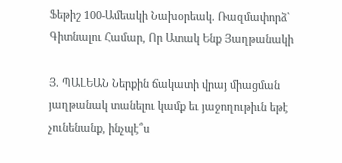Ֆեթիշ 100-Ամեակի Նախօրեակ. Ռազմափորձ` Գիտնալու Համար, Որ Ատակ Ենք Յաղթանակի

Յ. ՊԱԼԵԱՆ Ներքին ճակատի վրայ միացման յաղթանակ տանելու կամք եւ յաջողութիւն եթէ չունենանք, ինչպէ՞ս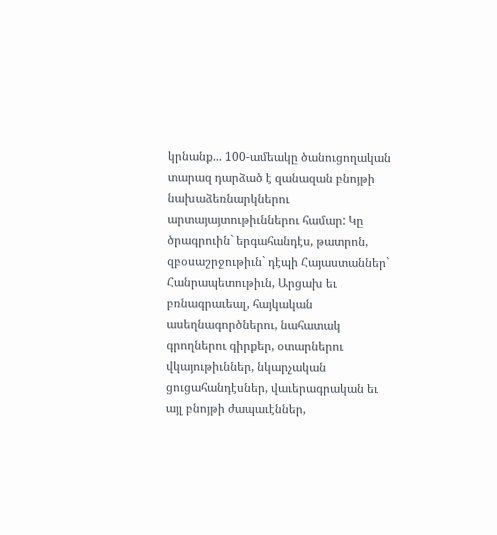կրնանք... 100-ամեակը ծանուցողական տարազ դարձած է զանազան բնոյթի նախաձեռնարկներու արտայայտութիւններու համար: Կը ծրագրուին` երգահանդէս, թատրոն, զբօսաշրջութիւն` դէպի Հայաստաններ` Հանրապետութիւն, Արցախ եւ բռնագրաւեալ, հայկական ասեղնագործներու, նահատակ գրողներու գիրքեր, օտարներու վկայութիւններ, նկարչական ցուցահանդէսներ, վաւերագրական եւ այլ բնոյթի ժապաւէններ,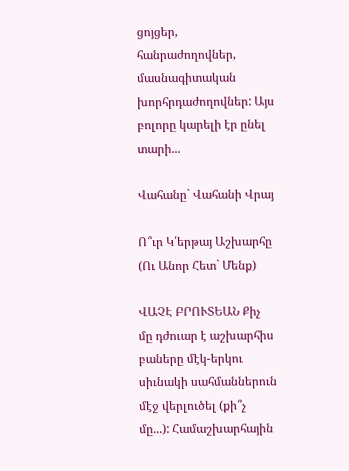ցոյցեր, հանրաժողովներ, մասնագիտական խորհրդաժողովներ: Այս բոլորը կարելի էր ընել տարի...

Վահանը` Վահանի Վրայ

Ո՞ւր Կ՛երթայ Աշխարհը (Ու Անոր Հետ` Մենք)

ՎԱՉԷ ԲՐՈՒՏԵԱՆ Քիչ մը դժուար է աշխարհիս բաները մէկ-երկու սիւնակի սահմաններուն մէջ վերլուծել (քի՞չ մը...): Համաշխարհային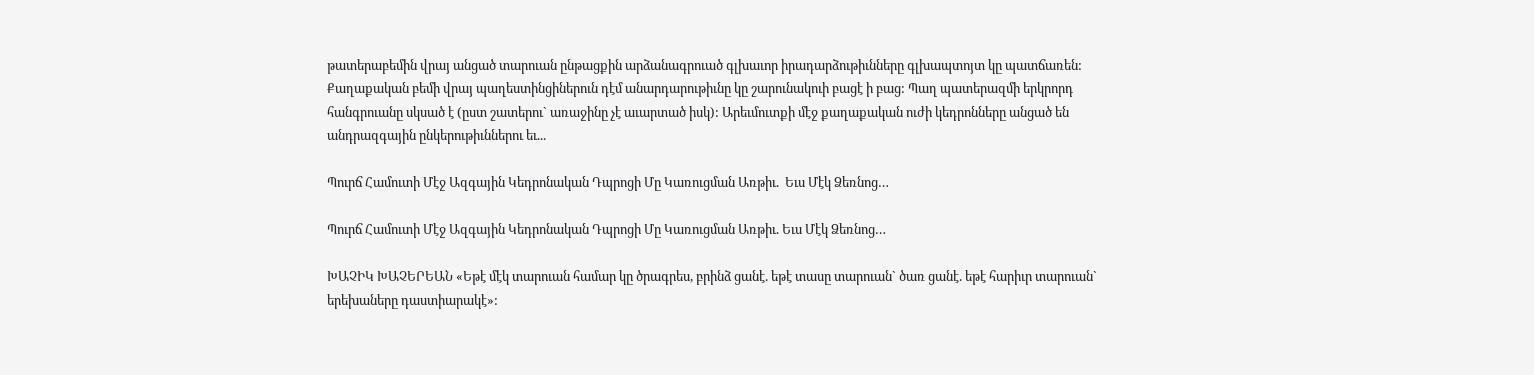թատերաբեմին վրայ անցած տարուան ընթացքին արձանագրուած գլխաւոր իրադարձութիւնները գլխապտոյտ կը պատճառեն: Քաղաքական բեմի վրայ պաղեստինցիներուն դէմ անարդարութիւնը կը շարունակուի բացէ ի բաց: Պաղ պատերազմի երկրորդ հանգրուանը սկսած է (ըստ շատերու` առաջինը չէ աւարտած իսկ): Արեւմուտքի մէջ քաղաքական ուժի կեդրոնները անցած են անդրազգային ընկերութիւններու եւ...

Պուրճ Համուտի Մէջ Ազգային Կեդրոնական Դպրոցի Մը Կառուցման Առթիւ.  Եւս Մէկ Ձեռնոց…

Պուրճ Համուտի Մէջ Ազգային Կեդրոնական Դպրոցի Մը Կառուցման Առթիւ. Եւս Մէկ Ձեռնոց…

ԽԱՉԻԿ ԽԱՉԵՐԵԱՆ «Եթէ մէկ տարուան համար կը ծրագրես, բրինձ ցանէ. եթէ տասը տարուան` ծառ ցանէ. եթէ հարիւր տարուան` երեխաները դաստիարակէ»: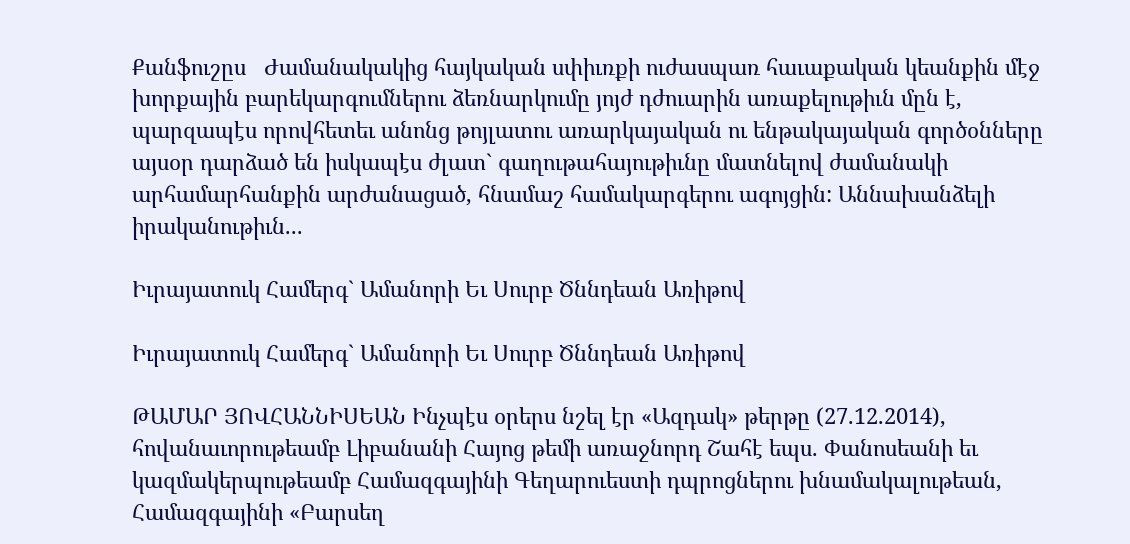Քանֆուշըս   Ժամանակակից հայկական սփիւռքի ուժասպառ հաւաքական կեանքին մէջ խորքային բարեկարգումներու ձեռնարկումը յոյժ դժուարին առաքելութիւն մըն է, պարզապէս որովհետեւ անոնց թոյլատու առարկայական ու ենթակայական գործօնները այսօր դարձած են իսկապէս ժլատ` գաղութահայութիւնը մատնելով ժամանակի արհամարհանքին արժանացած, հնամաշ համակարգերու ագոյցին: Աննախանձելի իրականութիւն...

Իւրայատուկ Համերգ` Ամանորի Եւ Սուրբ Ծննդեան Առիթով

Իւրայատուկ Համերգ` Ամանորի Եւ Սուրբ Ծննդեան Առիթով

ԹԱՄԱՐ ՅՈՎՀԱՆՆԻՍԵԱՆ Ինչպէս օրերս նշել էր «Ազդակ» թերթը (27.12.2014), հովանաւորութեամբ Լիբանանի Հայոց թեմի առաջնորդ Շահէ եպս. Փանոսեանի եւ կազմակերպութեամբ Համազգայինի Գեղարուեստի դպրոցներու խնամակալութեան,  Համազգայինի «Բարսեղ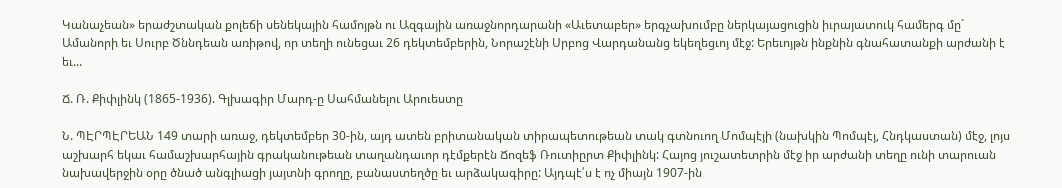Կանաչեան» երաժշտական քոլեճի սենեկային համոյթն ու Ազգային առաջնորդարանի «Աւետաբեր» երգչախումբը ներկայացուցին իւրայատուկ համերգ մը` Ամանորի եւ Սուրբ Ծննդեան առիթով, որ տեղի ունեցաւ 26 դեկտեմբերին, Նորաշէնի Սրբոց Վարդանանց եկեղեցւոյ մէջ: Երեւոյթն ինքնին գնահատանքի արժանի է եւ...

Ճ. Ռ. Քիփլինկ (1865-1936). Գլխագիր Մարդ-ը Սահմանելու Արուեստը

Ն. ՊԷՐՊԷՐԵԱՆ 149 տարի առաջ, դեկտեմբեր 30-ին, այդ ատեն բրիտանական տիրապետութեան տակ գտնուող Մոմպէյի (նախկին Պոմպէյ, Հնդկաստան) մէջ, լոյս աշխարհ եկաւ համաշխարհային գրականութեան տաղանդաւոր դէմքերէն Ճոզեֆ Ռուտիըրտ Քիփլինկ: Հայոց յուշատետրին մէջ իր արժանի տեղը ունի տարուան նախավերջին օրը ծնած անգլիացի յայտնի գրողը, բանաստեղծը եւ արձակագիրը: Այդպէ՛ս է ոչ միայն 1907-ին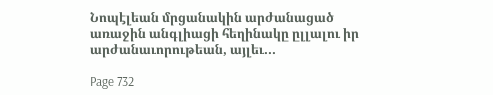Նոպէլեան մրցանակին արժանացած առաջին անգլիացի հեղինակը ըլլալու իր արժանաւորութեան, այլեւ...

Page 732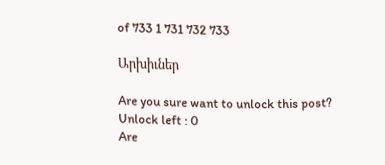of 733 1 731 732 733

Արխիւներ

Are you sure want to unlock this post?
Unlock left : 0
Are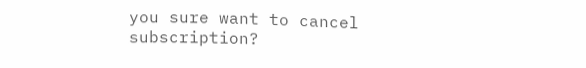you sure want to cancel subscription?